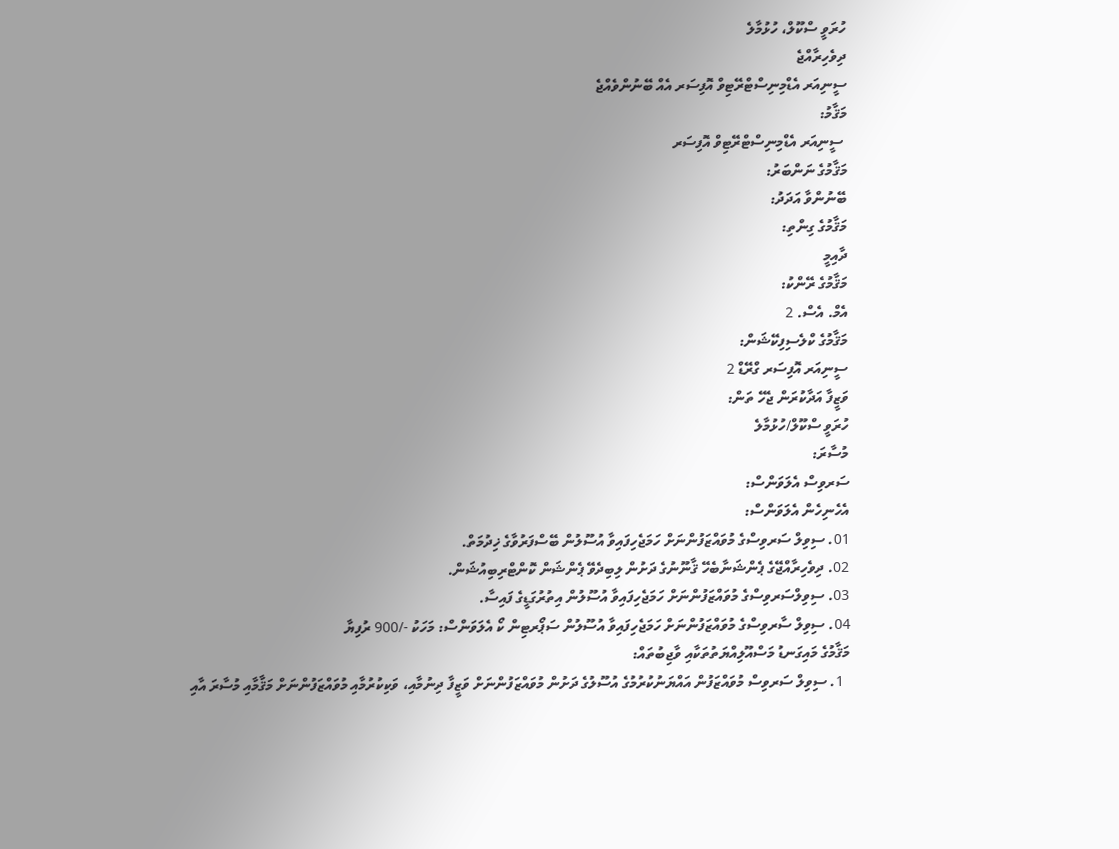ހުރަވީ ސްކޫލް، ހުޅުމާލެ
ދިވެހިރާއްޖެ
ސީނިއަރ އެޑްމިނިސްޓްރޭޓިވް އޮފިސަރ އެއް ބޭނުންވެއްޖެ
މަޤާމު:
 ސީނިއަރ އެޑްމިނިސްޓްރޭޓިވް އޮފިސަރ
މަޤާމުގެ ނަންބަރު:
ބޭނުންވާ އަދަދު:
މަޤާމުގެ ގިންތި:
ދާއިމީ
މަޤާމުގެ ރޭންކު:
އެމް. އެސް. 2
މަޤާމުގެ ކްލެސިފިކޭޝަން:
ސީނިއަރ އޮފިސަރ ގްރޭޑް 2
ވަޒީފާ އަދާކުރަން ޖެހޭ ތަން:
ހުރަވީ ސްކޫލް/ހުޅުމާލެ
މުސާރަ:
ސަރވިސް އެލަވަންސް:
އެހެނިހެން އެލަވަންސް:
01. ސިވިލް ސަރވިސްގެ މުވައްޒަފުންނަށް ހަމަޖެހިފައިވާ އުސޫލުން ބޭސްފަރުވާގެ ޚިދުމަތް.
02. ދިވެހިރާއްޖޭގެ ޕެންޝަނާބެހޭ ޤާނޫނުގެ ދަށުން ލިބިދެވޭ ޕެންޝަން ކޮންޓްރިބިއުޝަން.
03. ސިވިލްސަރވިސްގެ މުވައްޒަފުންނަށް ހަމަޖެހިފައިވާ އުސޫލުން އިތުރުގަޑީގެ ފައިސާ.
04. ސިވިލް ސާރވިސްގެ މުވައްޒަފުންނަށް ހަމަޖެހިފައިވާ އުސޫލުން ސަޕޯރޓިން ކޯ އެލަވަންސް: މަހަކު -/900 ރުފިޔާ
މަޤާމުގެ މައިގަނޑު މަސްއޫލިއްޔަތުތަކާއި ވާޖިބުތައް:
  1. ސިވިލް ސަރވިސް މުވައްޒަފުން އައްޔަނުކުރުމުގެ އުސޫލުގެ ދަށުން މުވައްޒަފުންނަށް ވަޒީފާ ދިނުމާއި، ވަކިކުރުމާއި މުވައްޒަފުންނަށް މަޤާމާއި މުސާރަ އާއި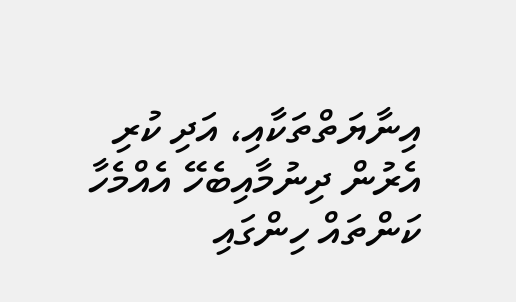އިނާޔަތްތަކާއި، އަދި ކުރި އެރުން ދިނުމާއިބެހޭ އެއްމެހާ ކަންތައް ހިންގައި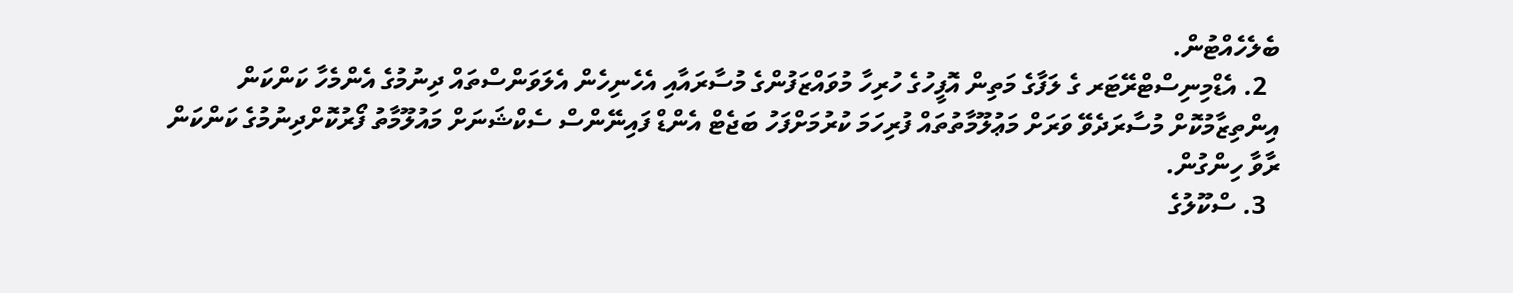ބެލެހެއްޓުން.
  2. އެޑްމިނިސްޓްރޭޓަރ ގެ ލަފާގެ މަތިން އޮފީހުގެ ހުރިހާ މުވައްޒަފުންގެ މުސާރައާއި އެހެނިހެން އެލަވަންސްތައް ދިނުމުގެ އެންމެހާ ކަންކަން އިންތިޒާމުކޮށް މުސާރަދެވޭ ވަރަށް މަޢުލޫމާތުތައް ފުރިހަމަ ކުރުމަށްފަހު ބަޖެޓް އެންޑް ފައިނޭންސް ސެކްޝަނަށް މައުލޫމާތު ފޯރުކޮށްދިނުމުގެ ކަންކަން ރާވާ ހިންގުން.
  3. ސްކޫލުގެ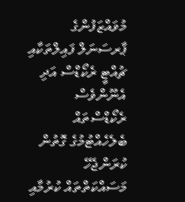މުވައްޒަފުންގެ ޕާރސަނަލް ފައިލްތަކާއި ޗުއްޓީ ރެކޯޑްސް އަދި އެނޫންވެސް ރެކޯޑްސްތައް ބެލެހެއްޓުމުގެ ގޮތުން ކުރަންޖެހޭ މަސައްކަތްތައް ކުރުމާއި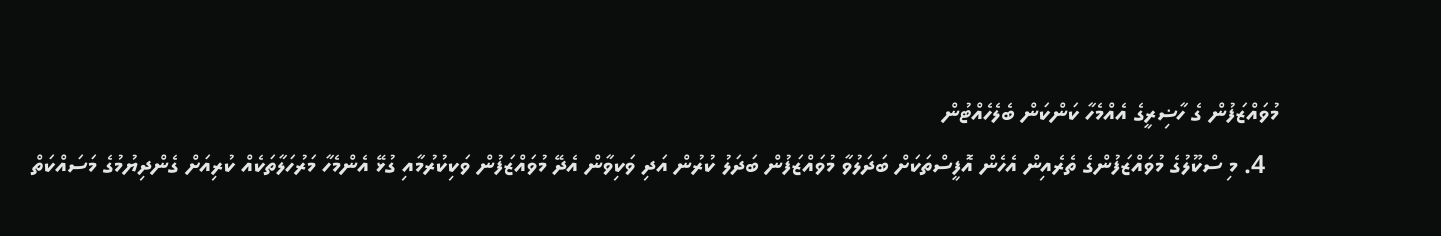މުވައްޒަފުން ގެ ހާޟިރީގެ އެއްމެހާ ކަންކަން ބެލެހެއްޓުން
  4. މި ސްކޫލުގެ މުވައްޒަފުންގެ ތެރެއިން އެހެން އޮފީސްތަކަށް ބަދަލުވާ މުވައްޒަފުން ބަދަލު ކުރުން އަދި ވަކިވާން އެދޭ މުވައްޒަފުން ވަކިކުރުމާއި ގުޅޭ އެންމެހާ މަރުހަލާތަކެއް ކުރިއަށް ގެންދިޔުމުގެ މަސައްކަތް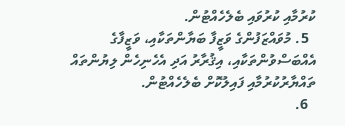ކުރުމާއި ކުރުވައި ބެލެހެއްޓުން.
  5. މުވައްޒަފުންގެ ވަޒީފާ ބަޔާންތަކާއި، ވަޒީފާގެ އެއްބަސްވުންތަކާއި، އިޤުރާރު އަދި އެހެނިހެން ލިޔުންތައް ތައްޔާރުކުރުމާއި ފައިލުކޮށް ބެލެހެއްޓުން.
  6.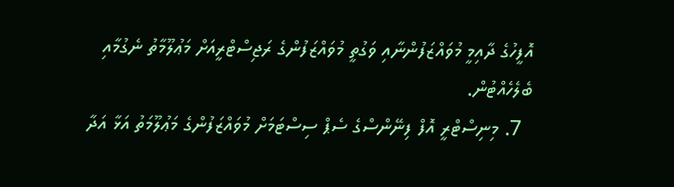އޮފީހުގެ ދާއިމީ މުވައްޒަފުންނާއި ވަގުތީ މުވައްޒަފުންގެ ރަޖިސްޓްރީއަށް މަޢުލޫމާތު ނެގުމާއި ބެލެހެއްޓުން.
  7. މިނިސްޓްރީ އޮފް ފިނޭންސްގެ ސެޕް ސިސްޓަމަށް މުވައްޒަފުންގެ މަޢުލޫމަތު އަޅާ އަދާ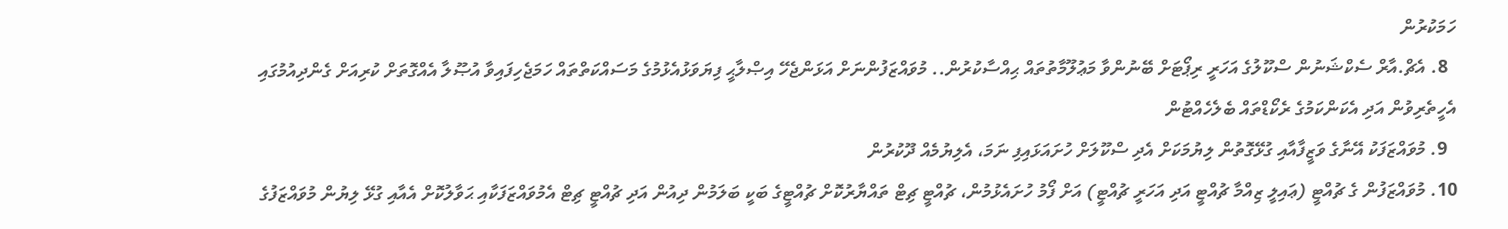ހަމަކުރުން
  8. އެޗް.އާރް ސެކްޝަނުން ސްކޫލުގެ އަހަރީ ރިޕޯޓަށް ބޭނުންވާ މަޢުލޫމާތުތައް ޙިއްސާކުރުން.. މުވައްޒަފުންނަށް އަޅަންޖެހޭ އިޞްލާޙީ ފިޔަވަޅުއެޅުމުގެ މަސައްކަތްތައް ހަމަޖެހިފައިވާ އުޞޫލާ އެއްގޮތަށް ކުރިއަށް ގެންދިއުމުގައި އެހީތެރިވުން އަދި އެކަންކަމުގެ ރެކޯޑްތައް ބެލެހެއްޓުން
  9. މުވައްޒަފަކު އޭނާގެ ވަޒީފާއާއި ގުޅޭގޮތުން ލިޔުމަކަށް އެދި ސްކޫލަށް ހުށައަޅައިފި ނަމަ، އެލިޔުމެއް ދޫކުރުން
10. މުވައްޒަފުން ގެ ޗުއްޓީ (ޢައިލީ ޒިއްމާ ޗުއްޓީ އަދި އަހަރީ ޗުއްޓީ) އަށް ފޯމު ހުށައެޅުމުން، ޗުއްޓީ ޗިޓް ތައްޔާރުކޮށް ޗުއްޓީގެ ބަކީ ބަލަމުން ދިއުން އަދި ޗުއްޓީ ޗިޓް އެމުވައްޒަފަކާއި ޙަވާލުކޮށް އެއާއި ގުޅޭ ލިޔުން މުވައްޒަފުގެ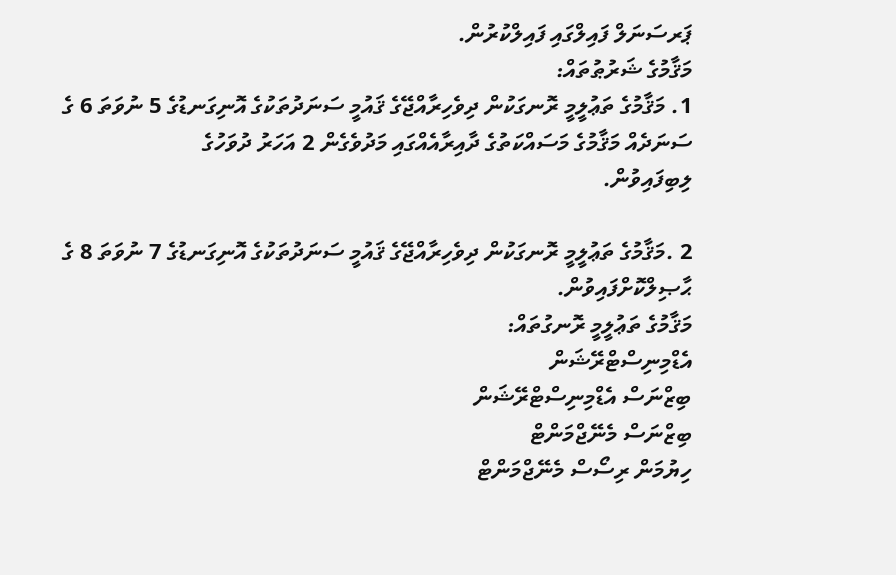ޕަރސަނަލް ފައިލްގައި ފައިލްކުރުން.
މަޤާމުގެ ޝަރުޠުތައް:
1. މަޤާމުގެ ތަޢުލީމީ ރޮނގަކުން ދިވެހިރާއްޖޭގެ ޤައުމީ ސަނަދުތަކުގެ އޮނިގަނޑުގެ 5 ނުވަތަ 6 ގެ
ސަނަދެއް މަޤާމުގެ މަސައްކަތުގެ ދާއިރާއެއްގައި މަދުވެގެން 2 އަހަރު ދުވަހުގެ
ލިބިފައިވުން.

2 .މަޤާމުގެ ތަޢުލީމީ ރޮނގަކުން ދިވެހިރާއްޖޭގެ ޤައުމީ ސަނަދުތަކުގެ އޮނިގަނޑުގެ 7 ނުވަތަ 8 ގެ
ޙާޞިލްކޮށްފައިވުން.
މަޤާމުގެ ތަޢުލީމީ ރޮނގުތައް:
އެޑްމިނިސްޓްރޭޝަން
ބިޒްނަސް އެޑްމިނިސްޓްރޭޝަން
ބިޒްނަސް މެނޭޖްމަންޓް
ހިޔުމަން ރިސޯސް މެނޭޖްމަންޓް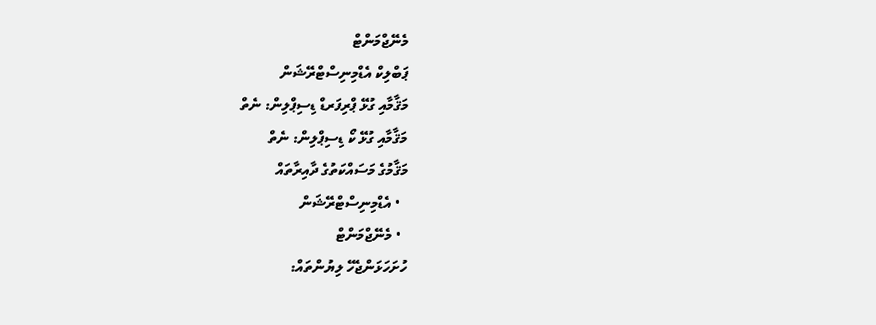މެނޭޖްމަންޓް
ޕަބްލިކް އެޑްމިނިސްޓްރޭޝަން
މަޤާމާއި ގުޅޭ ޕްރިފަރޑް ޑިސިޕްލިން: ނެތް
މަޤާމާއި ގުޅޭ ކޯ ޑިސިޕްލިން: ނެތް
މަޤާމުގެ މަސައްކަތުގެ ދާއިރާތައް
  • އެޑްމިނިސްޓްރޭޝަން
  • މެނޭޖްމަންޓް
ހުށަހަޅަންޖެހޭ ލިޔުންތައް: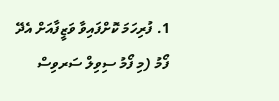1. ފުރިހަމަ ކޮށްފައިވާ ވަޒީފާއަށް އެދޭ ފޯމު (މި ފޯމު ސިވިލް ސަރވިސް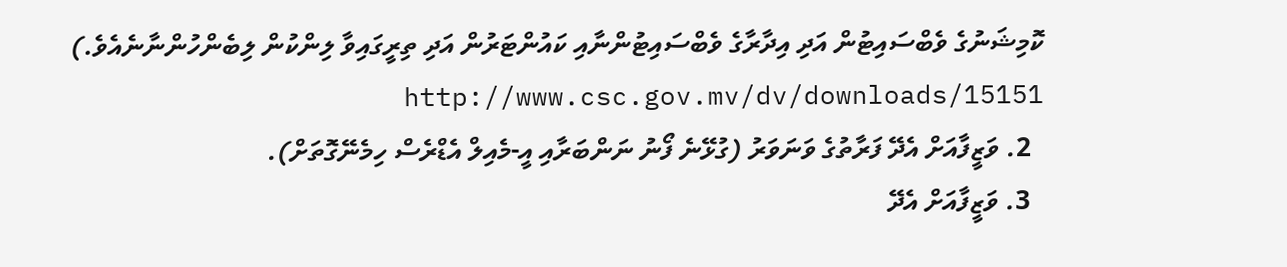ކޮމިޝަނުގެ ވެބްސައިޓުން އަދި އިދާރާގެ ވެބްސައިޓުންނާއި ކައުންޓަރުން އަދި ތިރީގައިވާ ލިންކުން ލިބެންހުންނާނެއެވެ.) http://www.csc.gov.mv/dv/downloads/15151
  2. ވަޒީފާއަށް އެދޭ ފަރާތުގެ ވަނަވަރު (ގުޅޭނެ ފޯނު ނަންބަރާއި އީ-މެއިލް އެޑްރެސް ހިމެނޭގޮތަށް).
  3. ވަޒީފާއަށް އެދޭ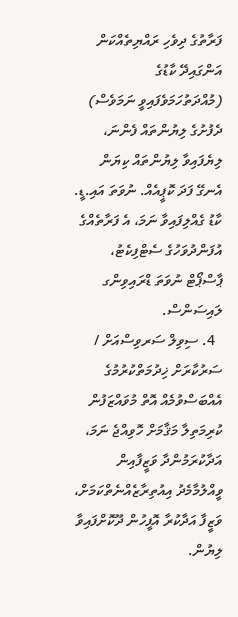ފަރާތުގެ ދިވެހި ރައްޔިތެއްކަން އަންގައިދޭ ކާޑުގެ (މުއްދަތުހަމަވެފައިވީ ނަމަވެސް) ދެފުށުގެ ލިޔުންތައް ފެންނަ، ލިޔެފައިވާ ލިޔުންތައް ކިޔަން އެނގޭ ފަދަ ކޮޕީއެއް. ނުވަތަ އައި.ޑީ. ކާޑު ގެއްލިފައިވާ ނަމަ، އެ ފަރާތެއްގެ އުފަންދުވަހުގެ ސެޓްފިކެޓު، ޕާސްޕޯޓް ނުވަތަ ޑްރައިވިންގ ލައިސަންސް.
  4. ސިވިލް ސަރވިސްއަށް / ސަރުކާރަށް ޚިދުމަތްކުރުމުގެ އެއްބަސްވުމެއް އޮތް މުވައްޒަފުން ކުރިމަތިލާ މަޤާމަށް ހޮވިއްޖެ ނަމަ، އަދާކުރަމުންދާ ވަޒީފާއިން ވީއްލުމާމެދު އިއުތިރާޒެއްނެތްކަމަށް، ވަޒީފާ އަދާކުރާ އޮފީހުން ދޫކޮށްފައިވާ ލިޔުން.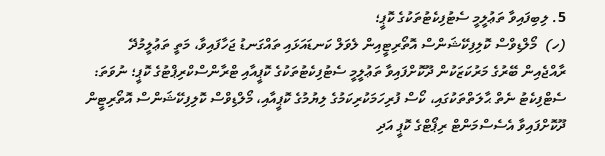5. ލިބިފައިވާ ތަޢުލީމީ ސެޓުފިކެޓުތަކުގެ ކޮޕީ؛
(ހ)  މޯލްޑިވްސް ކޮލިފިކޭޝަންސް އޮތޯރިޓީއިން ލެވަލް ކަނޑައަޅައި ތައްގަނޑު ޖަހާފައިވާ، މަތީ ތަޢުލީމުދޭ ރާއްޖެއިން ބޭރުގެ މަރުކަޒަކުން ދޫކޮށްފައިވާ ތަޢުލީމީ ސެޓުފިކެޓުތަކުގެ ކޮޕީއާއި ޓްރާންސްކްރިޕްޓުގެ ކޮޕީ؛ ނުވަތަ: ސެޓްފިކެޓު ނެތް ޙާލަތްތަކުގައި، ކޯސް ފުރިހަމަކުރިކަމުގެ ލިޔުމުގެ ކޮޕީއާއި، މޯލްޑިވްސް ކޮލިފިކޭޝަންސް އޮތޯރިޓީން ދޫކޮށްފައިވާ އެސެސްމަންޓް ރިޕޯޓްގެ ކޮޕީ އަދި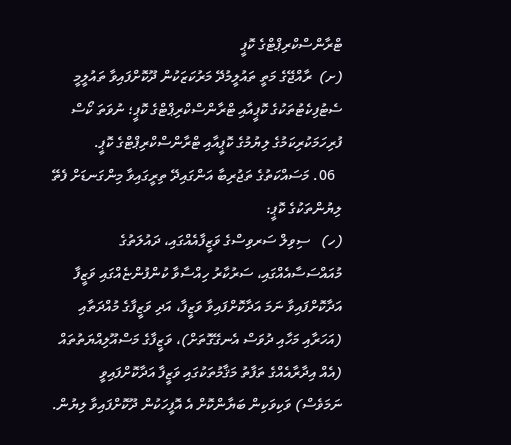ޓްރާންސްކްރިޕްޓްގެ ކޮޕީ
(ށ)  ރާއްޖޭގެ މަތީ ތައުލީމުދޭ މަރުކަޒަކުން ދޫކޮށްފައިވާ ތައުލީމީ ސެޓުފިކެޓުތަކުގެ ކޮޕީއާއި ޓްރާންސްކްރިޕްޓްގެ ކޮޕީ؛ ނުވަތަ ކޯސް ފުރިހަމަކުރިކަމުގެ ލިޔުމުގެ ކޮޕީއާއި ޓްރާންސްކްރިޕްޓްގެ ކޮޕީ.
  06. މަސައްކަތުގެ ތަޖުރިބާ އަންގައިދޭ ތިރީގައިވާ މިންގަނޑަށް ފެތޭ ލިޔުންތަކުގެ ކޮޕީ:
(ހ)   ސިވިލް ސަރވިސްގެ ވަޒީފާއެއްގައި، ދައުލަތުގެ މުއައްސަސާއެއްގައި، ސަރުކާރު ހިއްސާވާ ކުންފުންޏެއްގައި ވަޒީފާ އަދާކޮށްފައިވާ ނަމަ އަދާކޮށްފައިވާ ވަޒީފާ، އަދި ވަޒީފާގެ މުއްދަތާއި (އަހަރާއި މަހާއި ދުވަސް އެނގޭގޮތަށް)، ވަޒީފާގެ މަސްއޫލިއްޔަތުތައް (އެއް އިދާރާއެއްގެ ތަފާތު މަޤާމުތަކުގައި ވަޒީފާ އަދާކޮށްފައިވީ ނަމަވެސް) ވަކިވަކިން ބަޔާންކޮށް އެ އޮފީހަކުން ދޫކޮށްފައިވާ ލިޔުން.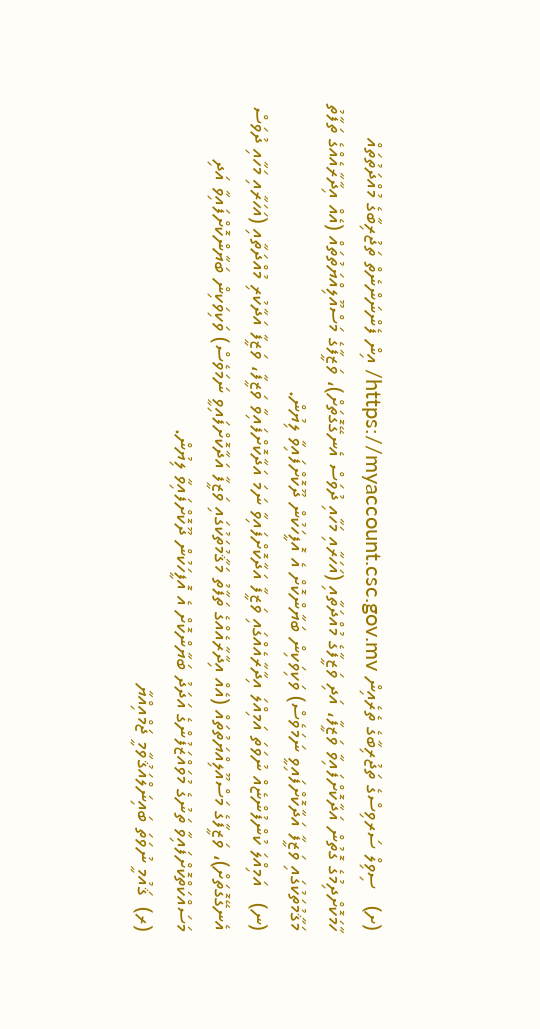(ށ)   ސިވިލް ސަރވިސްގެ ތަޖުރިބާގެ ތެރެއިން https://myaccount.csc.gov.mv/ އިން ފެންނަންނެތް ތަޖުރިބާގެ މުއްދަތުތައް ހާމަކޮށްދިމުގެ ގޮތުން އަދާކޮށްފައިވާ ވަޒީފާ، އަދި ވަޒީފާގެ މުއްދަތާއި (އަހަރާއި މަހާއި ދުވަސް އެނގޭގޮތަށް)، ވަޒީފާގެ މަސްއޫލިއްޔަތުތައް (އެއް އިދާރާއެއްގެ ތަފާތު މަޤާމުތަކުގައި ވަޒީފާ އަދާކޮށްފައިވީ ނަމަވެސް) ވަކިވަކިން ބަޔާންކޮށް އެ އޮފީހަކުން ދޫކޮށްފައިވާ ލިޔުން.
(ނ)   އަމިއްލަ ކުންފުންޏެއް ނުވަތަ އަމިއްލަ އިދާރާއެއްގައި ވަޒީފާ އަދާކޮށްފައިވާ ނަމަ އަދާކޮށްފައިވާ ވަޒީފާ، ވަޒީފާ އަދާކުރި މުއްދަތާއި (އަހަރާއި މަހާއި ދުވަސް އެނގޭގޮތަށް)، ވަޒީފާގެ މަސްއޫލިއްޔަތުތައް (އެއް އިދާރާއެއްގެ ތަފާތު މަޤާމުތަކުގައި ވަޒީފާ އަދާކޮށްފައިވީ ނަމަވެސް) ވަކިވަކިން ބަޔާންކޮށްފައިވާ އަދި މަސައްކަތްކޮށްފައިވާ ތަނުގެ މުވައްޒަފުންގެ އަދަދު ބަޔާންކޮށް އެ އޮފީހަކުން ދޫކޮށްފައިވާ ލިޔުން.
(ރ)  ޤައުމީ ނުވަތަ ބައިނަލްއަޤުވާމީ ޖަމްއިއްޔާ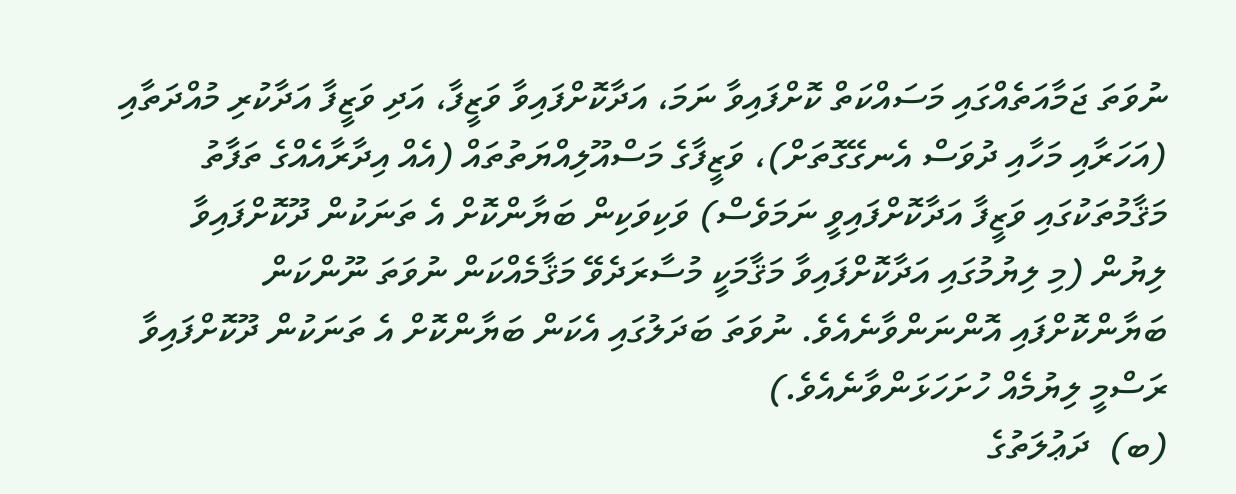ނުވަތަ ޖަމާއަތެއްގައި މަސައްކަތް ކޮށްފައިވާ ނަމަ، އަދާކޮށްފައިވާ ވަޒީފާ، އަދި ވަޒީފާ އަދާކުރި މުއްދަތާއި (އަހަރާއި މަހާއި ދުވަސް އެނގޭގޮތަށް)، ވަޒީފާގެ މަސްއޫލިއްޔަތުތައް (އެއް އިދާރާއެއްގެ ތަފާތު މަޤާމުތަކުގައި ވަޒީފާ އަދާކޮށްފައިވީ ނަމަވެސް) ވަކިވަކިން ބަޔާންކޮށް އެ ތަނަކުން ދޫކޮށްފައިވާ ލިޔުން (މި ލިޔުމުގައި އަދާކޮށްފައިވާ މަޤާމަކީ މުސާރަދެވޭ މަޤާމެއްކަން ނުވަތަ ނޫންކަން ބަޔާންކޮށްފައި އޮންނަންވާނެއެވެ. ނުވަތަ ބަދަލުގައި އެކަން ބަޔާންކޮށް އެ ތަނަކުން ދޫކޮށްފައިވާ ރަސްމީ ލިޔުމެއް ހުށަހަޅަންވާނެއެވެ.)
(ބ)  ދަޢުލަތުގެ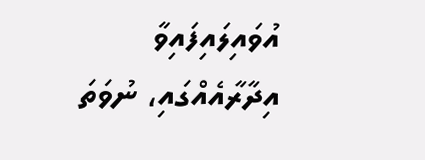އުވައިލައިފައިވާ އިދާރާއެއްގައި، ނުވަތަ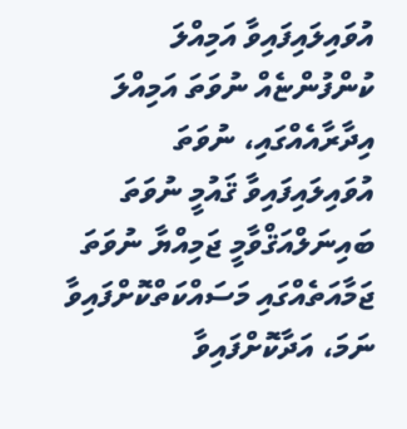އުވައިލައިފައިވާ އަމިއްލަ ކުންފުންޏެއް ނުވަތަ އަމިއްލަ އިދާރާއެއްގައި، ނުވަތަ އުވައިލައިފައިވާ ޤައުމީ ނުވަތަ ބައިނަލްއަޤްވާމީ ޖަމިއްޔާ ނުވަތަ ޖަމާއަތެއްގައި މަސައްކަތްކޮށްފައިވާ ނަމަ، އަދާކޮށްފައިވާ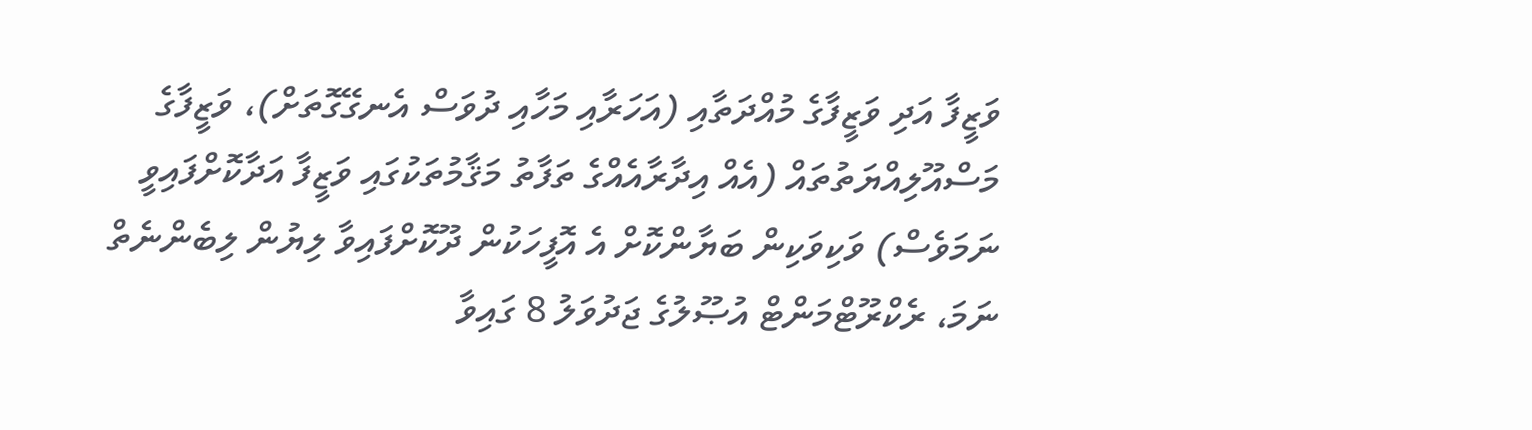ވަޒީފާ އަދި ވަޒީފާގެ މުއްދަތާއި (އަހަރާއި މަހާއި ދުވަސް އެނގޭގޮތަށް)، ވަޒީފާގެ މަސްއޫލިއްޔަތުތައް (އެއް އިދާރާއެއްގެ ތަފާތު މަޤާމުތަކުގައި ވަޒީފާ އަދާކޮށްފައިވީ ނަމަވެސް) ވަކިވަކިން ބަޔާންކޮށް އެ އޮފީހަކުން ދޫކޮށްފައިވާ ލިޔުން ލިބެންނެތް ނަމަ، ރެކްރޫޓްމަންޓް އުޞޫލުގެ ޖަދުވަލު 8 ގައިވާ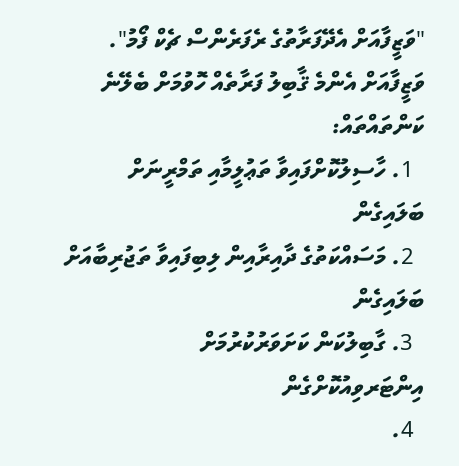"ވަޒީފާއަށް އެދޭފަރާތުގެ ރެފަރެންސް ޗެކް ފޯމު".
ވަޒީފާއަށް އެންމެ ޤާބިލު ފަރާތެއް ހޮވުމަށް ބެލޭނެ ކަންތައްތައް:
  1. ހާސިލުކޮށްފައިވާ ތަޢުލީމާއި ތަމްރީނަށް ބަލައިގެން
  2. މަސައްކަތުގެ ދާއިރާއިން ލިބިފައިވާ ތަޖުރިބާއަށް ބަލައިގެން
  3. ގާބިލުކަން ކަށަވަރުކުރުމަށް އިންޓަރވިއުކޮށްގެން
  4.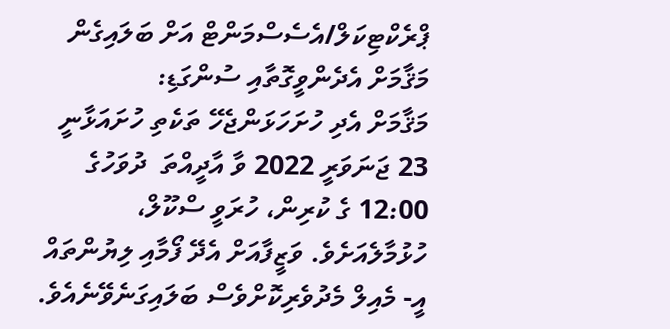ޕްރެކްޓިކަލް/އެސެސްމަންޓް އަށް ބަލައިގެން
މަޤާމަށް އެދެންވީގޮތާއި ސުންގަޑި:
މަޤާމަށް އެދި ހުށަހަޅަންޖެހޭ ތަކެތި ހުށައަޅާނީ 23 ޖަނަވަރީ 2022 ވާ އާދީއްތަ  ދުވަހުގެ 12:00 ގެ ކުރިން، ހުރަވީ ސްކޫލް، ހުޅުމާލެއަށެވެ. ވަޒީފާއަށް އެދޭ ފޯމާއި ލިޔުންތައް އީ- މެއިލް މެދުވެރިކޮށްވެސް ބަލައިގަނެވޭނެއެވެ.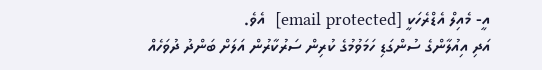އީ- މެއިލް އެޑްރެހަކީ [email protected]  އެވެ.
އަދި އިއުލާންގެ ސުންގަޑި ހަމަވުމުގެ ކުރިން ސަރުކާރުން އަލަށް ބަންދު ދުވަހެއް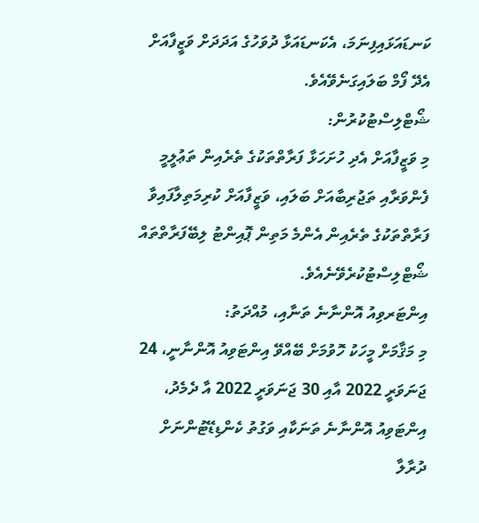ކަނޑައަޅައިފިނަމަ، އެކަނޑައަޅާ ދުވަހުގެ އަދަދަށް ވަޒީފާއަށް އެދޭ ފޯމް ބަލައިގަނެވޭއެވެ.
ޝޯޓްލިސްޓުކުރުން:
މި ވަޒީފާއަށް އެދި ހުށަހަޅާ ފަރާތްތަކުގެ ތެރެއިން ތަޢުލީމީ ފެންވަރާއި ތަޖުރިބާއަށް ބަލައި، ވަޒީފާއަށް ކުރިމަތިލާފައިވާ ފަރާތްތަކުގެ ތެރެއިން އެންމެ މަތިން ޕޮއިންޓު ލިބޭފަރާތްތައް ޝޯޓްލިސްޓުކުރެވޭނެއެވެ.
އިންޓަރވިއު އޮންނާނެ ތަނާއި، މުއްދަތު:
މި މަޤާމަށް މީހަކު ހޮވުމަށް ބޭއްވޭ އިންޓަވިއު އޮންނާނީ، 24 ޖަނަވަރީ 2022 އާއި 30 ޖަނަވަރީ 2022 އާ ދެމެދު، އިންޓަވިއު އޮންނާނެ ތަނަކާއި ވަގުތު ކެންޑިޑޭޓުންނަށް ދުރާލާ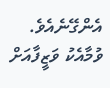އެންގޭނެއެވެ. ވުމާއެކު ވަޒީފާއަށް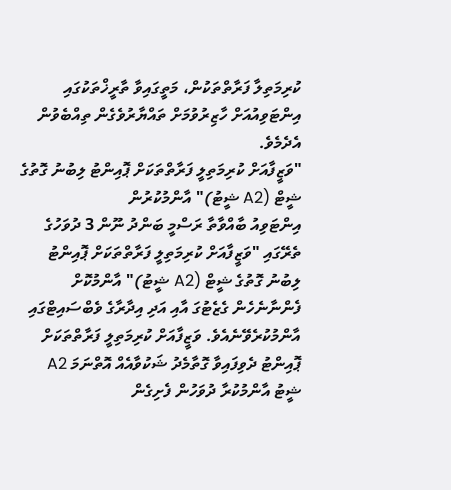ކުރިމަތިލާ ފަރާތްތަކުން، މަތީގައިވާ ތާރީޚްތަކުގައި އިންޓަވިއުއަށް ހާޒިރުވުމަށް ތައްޔާރުވެގެން ތިއްބެވުން އެދެމެވެ.
"ވަޒީފާއަށް ކުރިމަތިލީ ފަރާތްތަކަށް ޕޮއިންޓު ލިބުނު ގޮތުގެ ޝީޓް (A2 ޝީޓު)" އާންމުކުރުން
އިންޓަވިއު ބާއްވާތާ ރަސްމީ ބަންދު ނޫން 3 ދުވަހުގެ ތެރޭގައި "ވަޒީފާއަށް ކުރިމަތިލީ ފަރާތްތަކަށް ޕޮއިންޓު ލިބުނު ގޮތުގެ ޝީޓް (A2 ޝީޓު)" އާންމުކޮށް ފެންނާނެހެން ގެޒެޓުގަ އާއި އަދި އިދާރާގެ ވެބްސައިޓްގައި އާންމުކުރެވޭނެއެވެ. ވަޒީފާއަށް ކުރިމަތިލީ ފަރާތްތަކަށް ޕޮއިންޓު ދެވިފައިވާ ގޮތާމެދު ޝަކުވާއެއް އޮތްނަމަ A2 ޝީޓު އާންމުކުރާ ދުވަހުން ފެށިގެން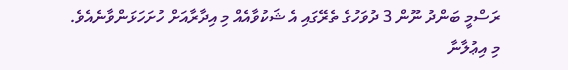ރަސްމީ ބަންދު ނޫން 3 ދުވަހުގެ ތެރޭގައި އެ ޝަކުވާއެއް މި އިދާރާއަށް ހުށަހަޅަންވާނެއެވެ.
މި އިޢުލާނާ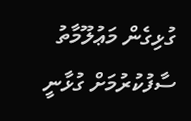ގުޅިގެން މަޢުލޫމާތު ސާފުކުރުމަށް ގުޅާނީ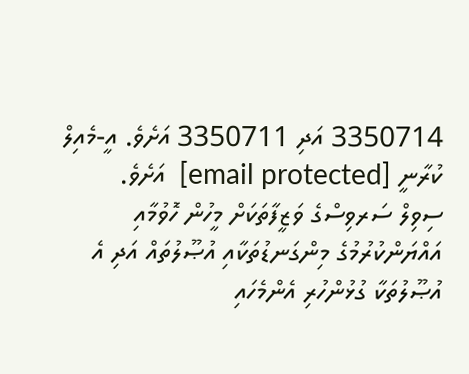3350714 އަދި 3350711 އަށެވެ. އީ-މެއިލް ކުރާނީ [email protected]  އަށެވެ.
ސިވިލް ސަރވިސްގެ ވަޒީފާތަކަށް މީހުން ހޮވުމާއި އައްޔަންކުރުމުގެ މިންގަނޑުތަކާއި އުޞޫލުތައް އަދި އެ އުޞޫލުތަކާ ގުޅުންހުރި އެންމެހައި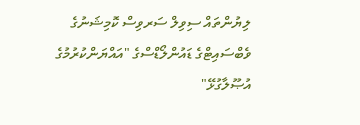ލިޔުންތައް ސިވިލް ސަރވިސް ކޮމިޝަނުގެ ވެބްސައިޓްގެ ޑައުންލޯޑްސްގެ "އައްޔަންކުރުމުގެ އުޞޫލާގުޅޭ"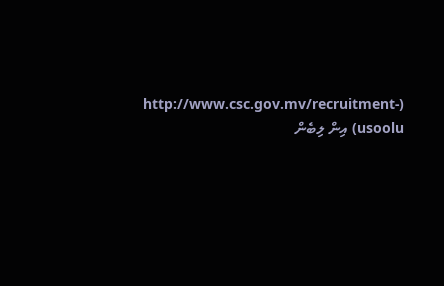(http://www.csc.gov.mv/recruitment-usoolu) އިން ލިބެން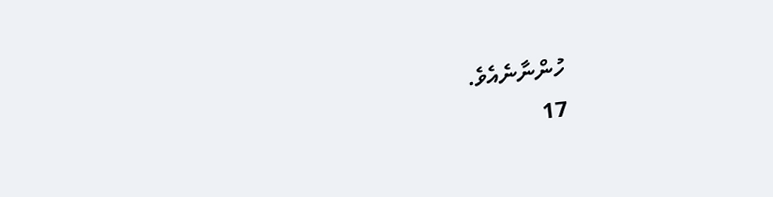ހުންނާނެއެވެ.
17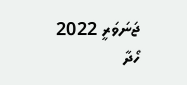ޖަނަވަރީ 2022
ހޯދާ